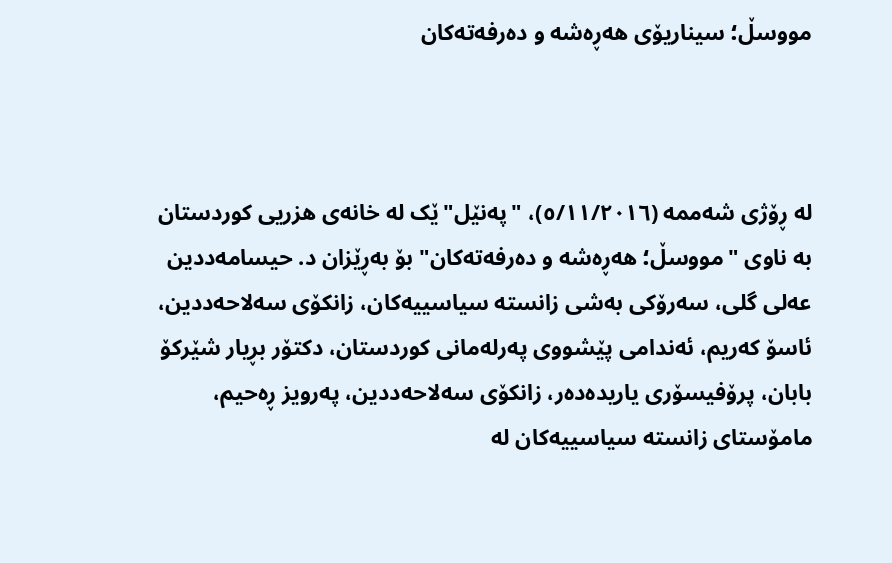مووسڵ؛ سیناریۆی هه‌ڕه‌شه‌ و ده‌رفه‌ته‌كان



لە ڕۆژی شەممە (٥/١١/٢٠١٦)، "پەنێل"ێک لە خانەی هزریی کوردستان بە ناوی "مووسڵ؛ هەڕەشە و دەرفەتەکان" بۆ به‌ڕێزان د. حیسامەددین عەلى گلى، سەرۆکى بەشى زانستە سیاسییەکان، زانکۆى سەلاحەددین، ئاسۆ کەریم، ئەندامی پێشووی پەرلەمانی کوردستان، دکتۆر بڕیار شێرکۆ بابان، پرۆفيسۆری یاریدەدەر، زانکۆی سەلاحەددین، په‌رویز ڕه‌حیم، مامۆستای زانسته‌ سیاسییه‌كان له‌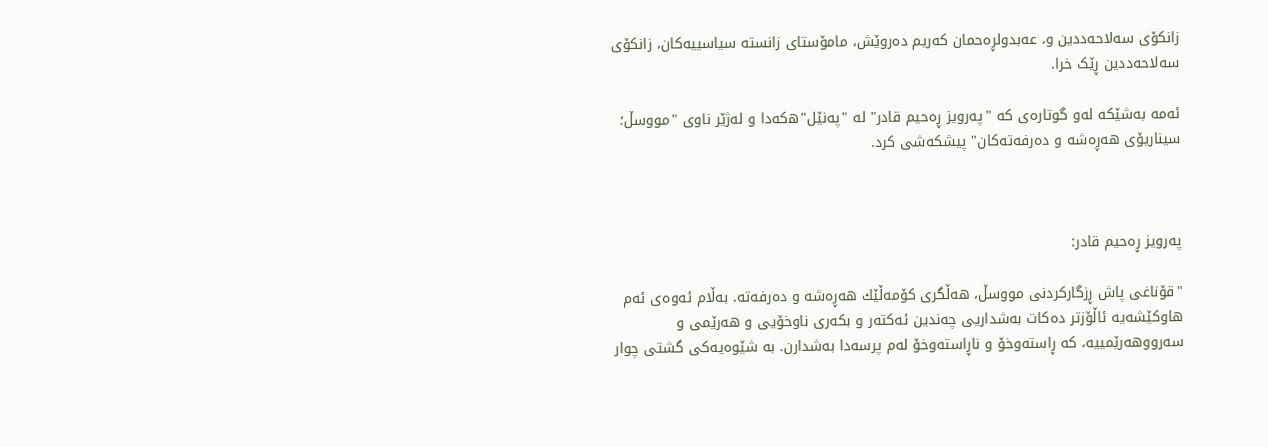زانكۆی سه‌لاحه‌ددین و، عەبدولڕەحمان كەريم دەروێش، مامۆستای زانستە سیاسییەكان، زانكۆی سەلاحەددین ڕێک خرا.

ئەمە بەشێکە لەو گوتارەی کە "په‌رویز ڕه‌حیم قادر" لە "پەنێل"ه‌کەدا و لەژێر ناوی "مووسڵ؛ سیناریۆی هه‌ڕه‌شه‌ و ده‌رفه‌ته‌كان" پیشکەشی کرد.



په‌رویز ڕه‌حیم قادر:

"قۆناغی پاش ڕزگاركردنی مووسڵ، هه‌ڵگری كۆمه‌ڵێك هه‌ڕه‌شه‌ و ده‌رفه‌ته‌. به‌ڵام ئه‌وه‌ی ئه‌م هاوكێشه‌یه‌ ئاڵۆزتر ده‌كات به‌شداریی چه‌ندین ئه‌كته‌ر و بكه‌ری ناوخۆیی و هه‌رێمی و سه‌رووهه‌رێمییه‌، كه‌ ڕاسته‌وخۆ و ناڕاسته‌وخۆ له‌م پرسه‌دا به‌شدارن. به ‌شێوه‌یه‌كی گشتی چوار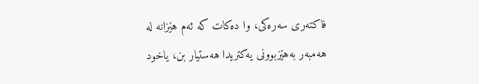فاكته‌ری سه‌ره‌كی، وا ده‌كات كه‌ ئه‌م ‌هێزانه‌ له‌ هه‌مبه‌ر به‌هێزبوونی یه‌كتریدا هه‌ستیار بن، یاخود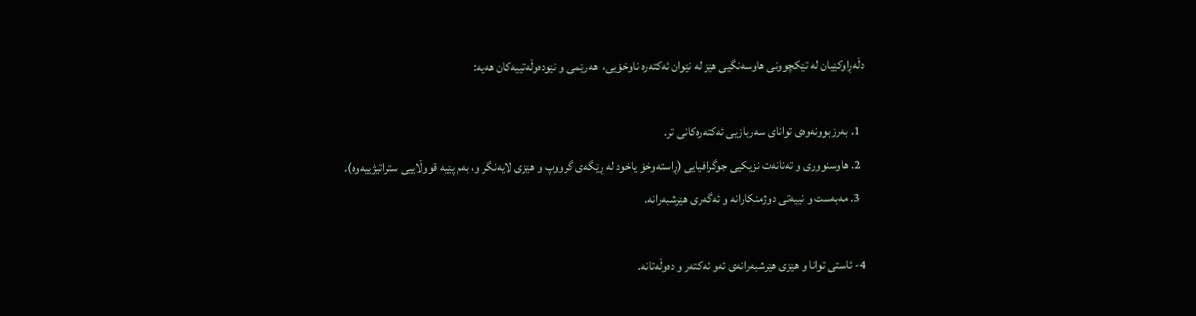دڵه‌ڕاوكێیان له‌ تێكچوونی هاوسه‌نگیی هێز له ‌نێوان ئه‌كته‌ره‌ ناوخۆیی،  هه‌رێمی و نێوده‌وڵه‌تییه‌كان هه‌یه‌:

  1. به‌رزبوونه‌وه‌ی توانای سه‌ربازیی ئه‌كته‌ره‌كانی تر.
  2. هاوسنووری و ته‌نانه‌ت نزیكیی جوگرافیایی (ڕاسته‌وخۆ یاخود له ‌ڕێگه‌ی گرووپ و هێزی لایه‌نگر و، به‌م پێیه‌ قووڵاییی ستراتیژییه‌وه‌).
  3. مه‌به‌ست و نییه‌تی دوژمنكارانه‌ و ئه‌گه‌ری هێرشبه‌رانه.

4- ئاستی توانا و هێزی هێرشبه‌رانه‌ی ئه‌و ئه‌كته‌ر و ده‌وڵه‌تانه‌.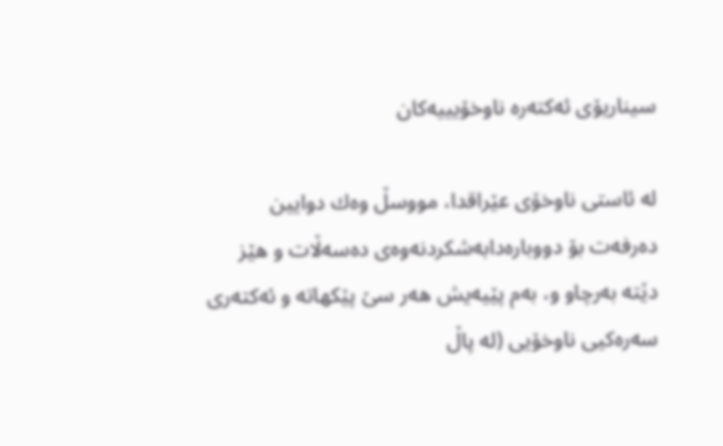سیناریۆی ئه‌كته‌ره‌ ناوخۆیییه‌كان

له‌ ئاستی ناوخۆی عێراقدا، مووسڵ وه‌ك دوایین ده‌رفه‌ت بۆ دووباره‌دابه‌شكردنه‌وه‌ی ده‌سه‌ڵات و هێز دێته ‌به‌رچاو و، به‌م پێیه‌یش هه‌ر سێ پێكهاته‌ و ئه‌كته‌ری سه‌ره‌كیی ناوخۆیی (له ‌پاڵ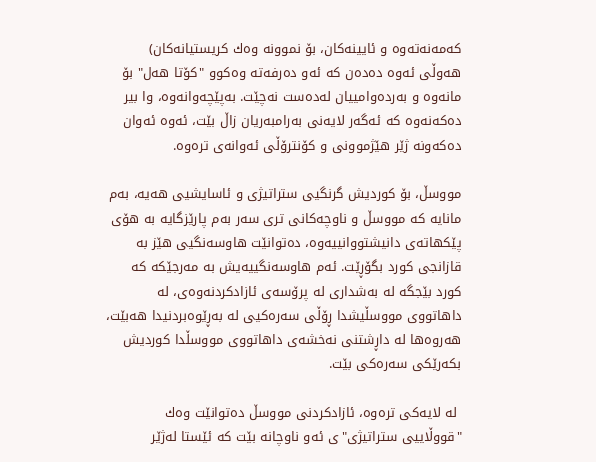كه‌مه‌نه‌ته‌وه‌ و ئایینه‌كان، بۆ نموونه‌ وه‌ك كریستیانه‌كان) هه‌وڵی ئه‌وه‌ ده‌ده‌ن كه‌ ئه‌و ده‌رفه‌ته‌ وه‌كوو "كۆتا هه‌ل" بۆ مانه‌وه‌ و به‌رده‌وامییان له‌ده‌ست نه‌چێت. به‌پێچه‌وانه‌وه،‌ وا بیر ده‌كه‌نه‌وه‌ كه‌ ئه‌گه‌ر لایه‌نی به‌رامبه‌ریان زاڵ بێت، ئه‌وه‌ ئه‌وان ده‌كه‌ونه‌ ژێر هێژموونی و كۆنترۆڵی ئه‌وانه‌ی ترەوە.

مووسڵ، بۆ كوردیش گرنگیی ستراتیژی و ئاسایشیی هه‌یه‌، به‌م مانایه‌ كه‌ مووسڵ و ناوچه‌كانی تری سه‌ر به‌م پارێزگایه‌ به‌ هۆی پێكهاته‌ی دانیشتووانییه‌وه‌، ده‌توانێت هاوسه‌نگیی هێز به‌ قازانجی كورد بگۆڕێت. ئه‌م هاوسه‌نگییه‌یش به‌ مه‌رجێكه‌ كه‌ كورد بێجگه‌ له ‌به‌شداری له‌ پرۆسه‌ی ئازادكردنه‌وه‌ی، له‌ داهاتووی مووسڵیشدا ڕۆڵی سه‌ره‌كیی له‌ به‌ڕێوه‌بردنیدا هه‌بێت، هه‌روه‌ها له‌ داڕشتنی نه‌خشه‌ی داهاتووی مووسڵدا كوردیش بكه‌رێكی سه‌ره‌كی بێت.

 له ‌لایه‌كی تره‌وه،‌ ئازادكردنی مووسڵ ده‌توانێت وه‌ك "قووڵاییی ستراتیژی"ی ئه‌و ناوچانه‌ بێت كه‌ ئێستا له‌ژێر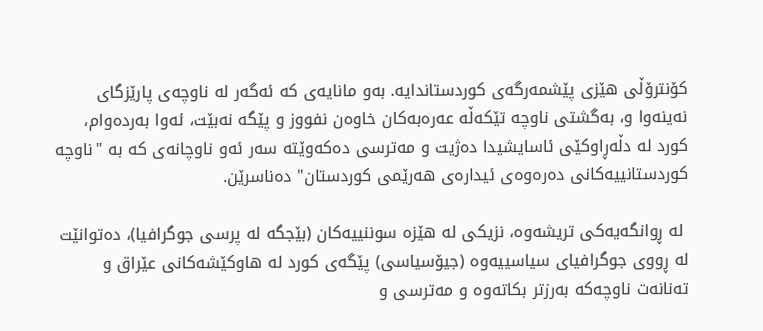كۆنترۆڵی هێزی پێشمه‌رگه‌ی كوردستاندایه‌. به‌و مانایه‌ی‌ كه‌ ئه‌گه‌ر له‌ ناوچه‌ی پارێزگای نه‌ینەوا و، به‌گشتی ناوچه‌ تێكه‌ڵه‌ عه‌ره‌به‌كان خاوه‌ن نفووز و پێگه‌ نه‌بێت، ئه‌وا‌ به‌رده‌وام، كورد له‌ دڵه‌ڕاوكێی ئاسایشیدا ده‌ژیت و مه‌ترسی ده‌كه‌وێته ‌سه‌ر ئه‌و ناوچانه‌ی كه‌ به‌ "ناوچه‌ كوردستانییه‌كانی ده‌ره‌وه‌ی ئیداره‌ی هه‌رێمی كوردستان" ده‌ناسرێن.

 له ‌ڕوانگه‌یه‌كی تریشه‌وه،‌ نزیكی له‌ هێزه‌ سوننییه‌كان (بێجگه‌ له‌ پرسی جوگرافیا)، ده‌توانێت له‌ ڕووی جوگرافیای سیاسییه‌وه ‌(جیۆسیاسی) پێگه‌ی كورد له‌ هاوكێشه‌كانی عێراق و ته‌نانه‌ت ناوچه‌كه‌ به‌رزتر بكاته‌وه‌ و مه‌ترسی و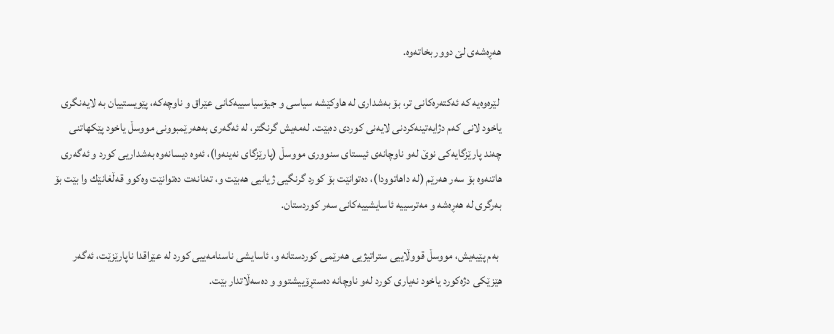هه‌ڕه‌شه‌ی لێ دوور بخاته‌وه‌.

 لێره‌وه‌یه‌ كه‌ ئه‌كته‌ره‌كانی تر، بۆ به‌شداری له‌ هاوكێشه‌ سیاسی و جیۆسیاسییه‌كانی عێراق و ناوچه‌كه، پێویستییان به‌ لایه‌نگری یاخود لانی كه‌م دژایه‌تینه‌كردنی لایه‌نی كوردی ده‌بێت‌. له‌مه‌یش گرنگتر، له‌ ئه‌گه‌ری به‌هه‌رێمبوونی مووسڵ یاخود پێكهاتنی چه‌ند پارێزگایه‌كی نوێ له‌و ناوچانه‌ی ئیستای سنووری مووسڵ (پارێزگای نه‌ینه‌وا)، ئه‌وه‌ دیسانه‌وه‌ به‌شداریی كورد و ئه‌گه‌ری هاتنه‌وه‌ بۆ سه‌ر هه‌رێم (له‌ داهاتوودا)، ده‌توانێت بۆ كورد گرنگیی ژیانیی هه‌بێت و، ته‌نانه‌ت ده‌توانێت وه‌كوو قه‌ڵغانێك وا بێت بۆ به‌رگری له‌ هه‌ڕه‌شه‌ و مه‌‌ترسییه‌ ئاسایشییه‌كانی سه‌ر كوردستان.

 به‌م پێیه‌یش، مووسڵ قووڵاییی ستراتیژیی هه‌رێمی كوردستانه‌ و، ئاسایشی ناسنامه‌ییی كورد له‌ عێراقدا ناپارێزێت، ئه‌گه‌ر هێزێكی دژه‌كورد یاخود نه‌یاری كورد له‌و ناوچانه‌ دەستڕۆییشتوو و ده‌سه‌ڵاتدار بێت.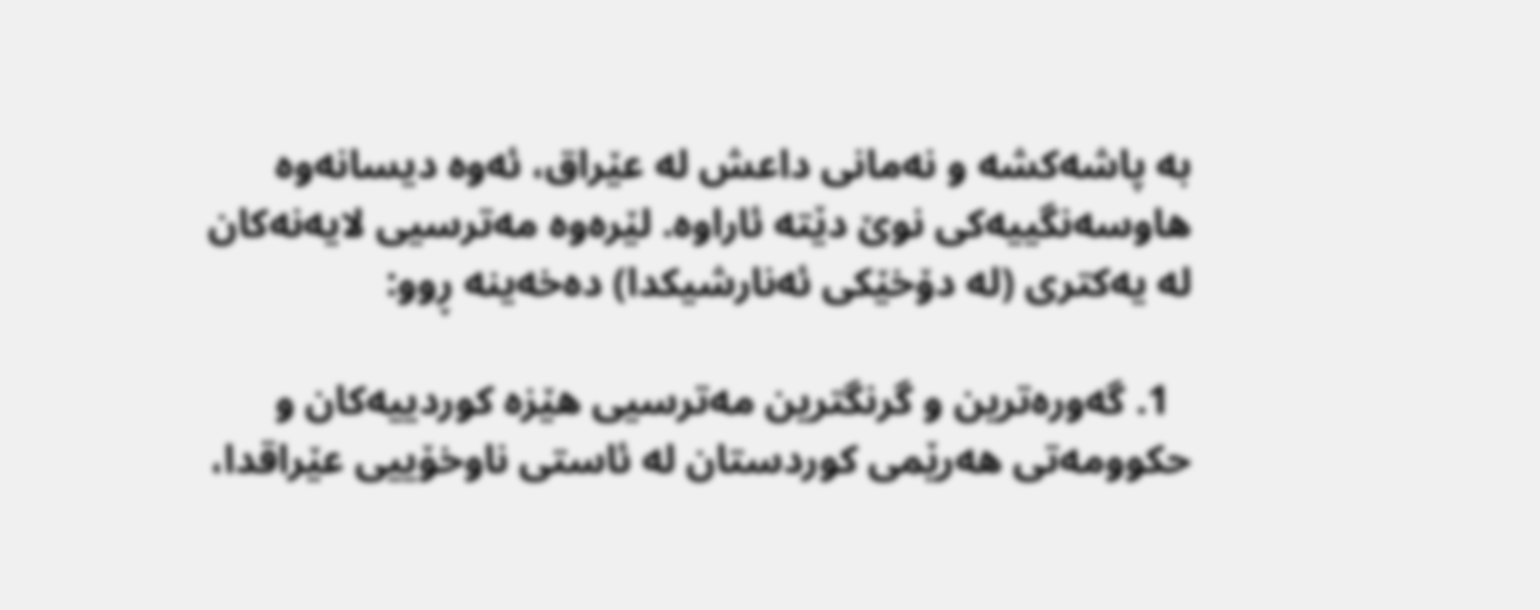به ‌پاشه‌كشه‌ و نه‌مانی داعش له‌ عێراق، ئه‌وه‌ دیسانه‌وه‌ هاوسه‌نگییه‌كی نوێ دێته‌ ئاراوه‌. لێره‌وه‌ مه‌ترسیی لایه‌نه‌كان له ‌یه‌كتری (له‌ دۆخێكی ئه‌نارشیكدا) ده‌خه‌ینه ‌ڕوو:

  1. گه‌وره‌ترین و گرنگترین مه‌ترسیی هێزه‌ كوردییه‌كان و حكوومه‌تی هه‌رێمی كوردستان له‌ ئاستی ناوخۆییی عێراقدا،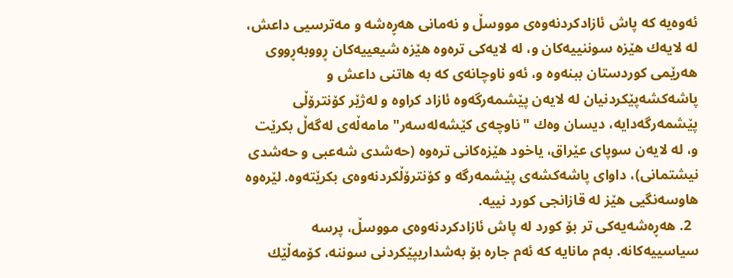ئه‌وه‌یه‌ كه‌ پاش ئازادكردنه‌وه‌ی مووسڵ و نه‌مانی هه‌ڕه‌شه‌ و مه‌ترسیی داعش، له ‌لایه‌ك هێزه‌ سوننییه‌كان و، له ‌لایه‌كی تره‌وه‌ هێزه‌ شیعییه‌كان ڕووبه‌ڕووی هه‌رێمی كوردستان ببنه‌وه‌ و، ئه‌و ناوچانه‌ی كه‌ به ‌هاتنی داعش و پاشه‌كشه‌پێكردنیان له ‌لایه‌ن پێشمه‌رگه‌وه‌ ئازاد كراوه‌ و له‌ژێر كۆنترۆڵی پێشمه‌رگه‌دایه‌، دیسان وه‌ك "ناوچه‌ی كێشه‌له‌سه‌ر" مامه‌ڵه‌ی له‌گه‌ڵ بكرێت و، له ‌لایه‌ن سوپای عێراق، یاخود هێزه‌كانی تره‌وه‌ (حه‌شدی شه‌عبی و حه‌شدی نیشتمانی)، داوای پاشه‌كشه‌ی پێشمه‌رگه‌ و كۆنترۆڵكردنه‌وه‌ی بكرێته‌وه‌. لێره‌وه‌ هاوسه‌نگیی هێز له‌ قازانجی كورد نییه‌.
  2. هه‌ڕه‌شه‌یه‌كی تر بۆ كورد له‌ پاش ئازادكردنه‌وه‌ی مووسڵ، پرسه‌ سیاسییه‌كانه‌. به‌م مانایه‌ كه‌ ئه‌م جاره‌ بۆ به‌شداریپێكردنی سوننه،‌ كۆمه‌ڵێك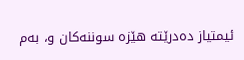ئیمتیاز ده‌درێته‌ هێزه‌ سوننه‌كان و، به‌م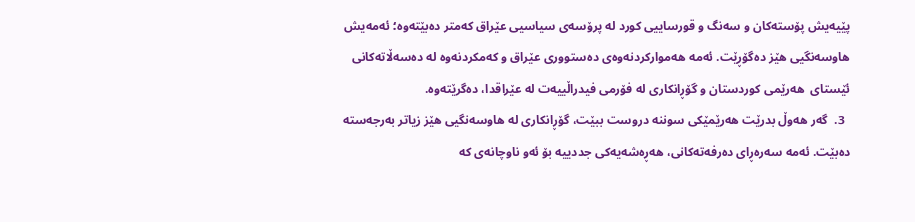پێیه‌یش پۆسته‌كان و سه‌نگ و قورساییی كورد له‌ پرۆسه‌ی سیاسیی عێراق كه‌متر ده‌بێته‌وه‌؛ ئه‌مه‌یش هاوسه‌نگیی هێز ده‌گۆڕێت. ئه‌مه‌ هه‌مواركردنه‌وه‌ی ده‌ستووری عێراق و كه‌مكردنه‌وه‌ له‌ ده‌سه‌ڵاته‌كانی ئێستای  هه‌رێمی كوردستان و گۆڕانكاری له‌ فۆرمی فیدراڵییه‌ت له‌ عێراقدا، ده‌گرێته‌وه‌.
  3.  گه‌ر هه‌وڵ بدرێت هه‌رێمێكی سوننه‌ دروست ببێت، گۆڕانكاری له‌ هاوسه‌نگیی هێز زیاتر به‌رجه‌سته‌ ده‌بێت. ئه‌مه‌ سه‌ره‌ڕای ده‌رفه‌ته‌كانی، هه‌ڕه‌شه‌یه‌كی جددییه‌ بۆ ئه‌و ناوچانه‌ی كه‌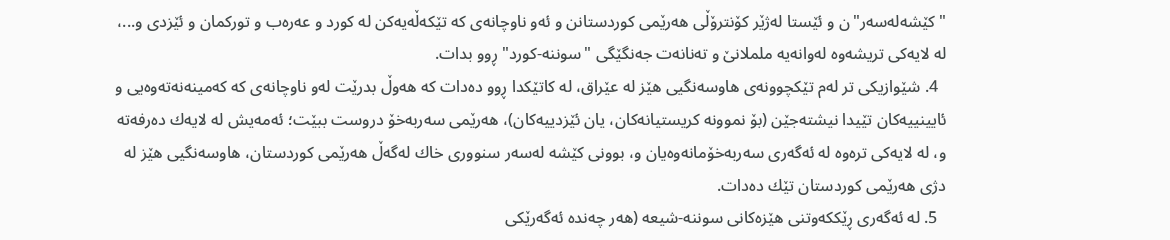"كێشه‌له‌سه‌ر"ن و ئێستا له‌ژێر كۆنترۆڵی هه‌رێمی كوردستانن و ئه‌و ناوچانه‌ی كه‌ تێكه‌ڵه‌یه‌كن له‌ كورد و عه‌ره‌ب و توركمان و ئێزدی و...، له ‌لایه‌كی تریشه‌وه له‌وانه‌یه‌‌ ململانێ و ته‌نانه‌ت جه‌نگێگی "سوننه‌-كورد" ڕوو بدات.
  4. شێوازیكی تر له‌م تێكچوونه‌ی هاوسه‌نگیی هێز له‌ عێراق، له ‌كاتێكدا ڕوو ده‌دات كه‌ هه‌وڵ بدرێت له‌و ناوچانه‌ی كه‌ كه‌مینه‌نه‌ته‌وه‌یی و ئایینییه‌كان تێیدا نیشته‌جێن (بۆ نموونه‌ كریستیانه‌كان، یان ئێزدییه‌كان)، هه‌رێمی سه‌ربه‌خۆ دروست ببێت؛ ئه‌مه‌یش له ‌لایه‌ك ده‌رفه‌ته‌ و، له ‌لایه‌كی تره‌وه‌ له ‌ئه‌گه‌ری ‌سه‌ربه‌خۆمانه‌وه‌یان و، بوونی كێشه‌ له‌سه‌ر سنووری خاك له‌گه‌ڵ هه‌رێمی كوردستان، هاوسه‌نگیی هێز له‌ دژی هه‌رێمی كوردستان تێك ده‌دات.
  5. له‌ ئه‌گه‌ری ڕێككه‌وتنی هێزه‌كانی سوننه‌-شیعه‌ (هه‌ر چه‌نده‌ ئه‌گه‌رێكی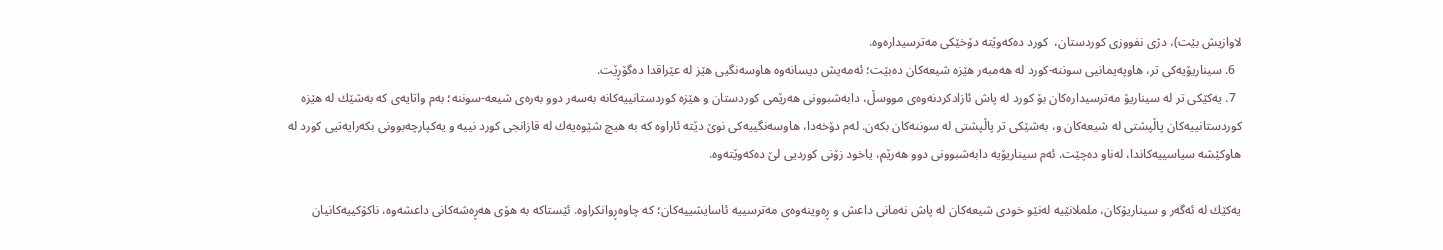لاوازیش بێت)، دژی نفووزی كوردستان، ‌ كورد ده‌كه‌وێته‌ دۆخێكی مه‌ترسیداره‌وه‌.
  6. سیناریۆیه‌كی تر، هاوپه‌یمانیی سوننه‌-كورد له‌ هه‌مبه‌ر هێزه‌ شیعه‌كان ده‌بێت؛ ئه‌مه‌یش دیسانه‌وه‌ هاوسه‌نگیی هێز له‌ عێراقدا ده‌گۆڕێت.
  7. یه‌كێكی تر له‌ سیناریۆ مه‌ترسیداره‌كان بۆ كورد له‌ پاش ئازادكردنه‌وه‌ی مووسڵ، دابه‌شبوونی هه‌رێمی كوردستان و هێزه‌ كوردستانییه‌كانه‌ به‌سه‌ر دوو به‌ره‌ی شیعه‌-سوننه‌‌؛ به‌م واتایه‌ی كه‌ به‌شێك له‌ هێزه‌ كوردستانییه‌كان پاڵپشتی له‌ شیعه‌كان و، به‌شێكی تر پاڵپشتی له‌ سوننه‌كان بكه‌ن. له‌م دۆخه‌دا،‌ هاوسه‌نگییه‌كی نوێ دێته‌ ئاراوه‌ كه‌ به‌ هیچ شێوه‌یه‌ك له‌ قازانجی كورد نییه‌ و یه‌كپارچه‌بوونی بكه‌رایه‌تیی كورد له‌ هاوكێشه‌ سیاسییه‌كاندا، له‌ناو ده‌چێت. ئه‌م سیناریۆیه‌ دابه‌شبوونی دوو هه‌رێم، یاخود زۆنی كوردیی لێ ده‌كه‌وێته‌وه‌.

یه‌كێك له‌ ئه‌گه‌ر و سیناریۆكان، ململانێیه‌ له‌نێو خودی شیعه‌كان له‌ پاش نه‌مانی داعش و ڕه‌وینه‌وه‌ی مه‌ترسییه‌ ئاسایشییه‌كان‌؛ كه‌ چاوه‌ڕوانكراوه‌. ئێستاكه‌ به‌ هۆی هه‌ڕه‌شه‌كانی داعشه‌وه‌، ناكۆكییه‌كانیان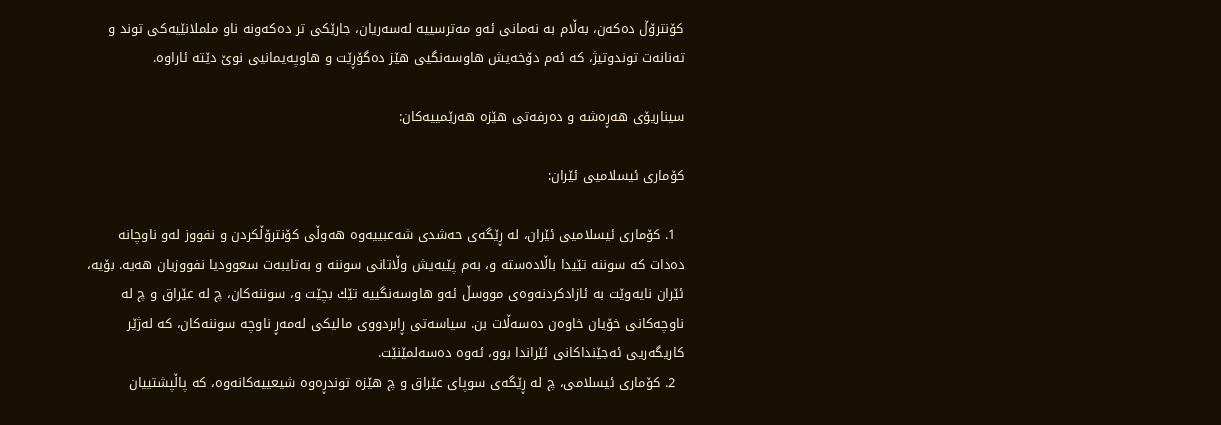كۆنترۆڵ ده‌كه‌ن، به‌ڵام به‌ نه‌مانی ئه‌و مه‌ترسییه‌ له‌سه‌ریان، جارێكی تر ده‌كه‌ونه‌ ناو ململانێیه‌كی توند و ته‌نانه‌ت توندوتیژ، كه‌ ئه‌م دۆخه‌یش هاوسه‌نگیی هێز ده‌گۆڕێت و هاوپه‌یمانیی نوێ دێته‌ ئاراوه‌.

سیناریۆی هه‌ڕه‌شه‌ و ده‌رفه‌تی هێزه‌ هه‌رێمییه‌كان:

كۆماری ئیسلامیی ئێران:

  1. كۆماری ئیسلامیی ئێران، له ‌ڕێگه‌ی حه‌شدی شه‌عبییه‌وه‌ هه‌وڵی كۆنترۆڵكردن و نفووز له‌و ناوچانه‌ ده‌دات كه‌ سوننه‌ تێیدا باڵاده‌سته‌ و، به‌م پێیه‌یش وڵاتانی سوننه‌ و به‌تایبه‌ت سعوودیا نفووزیان هه‌یه‌. بۆیه‌، ئێران نایه‌وێت به‌ ئازادكردنه‌وه‌ی مووسڵ ئه‌و هاوسه‌نگییه‌ تێك بچێت و، سوننه‌كان، چ له‌ عێراق و چ له‌ ناوچه‌كانی خۆیان خاوه‌ن ده‌سه‌ڵات بن. سیاسه‌تی ڕابردووی مالیكی له‌مه‌ڕ ناوچه‌ سوننه‌كان، كه‌ له‌ژێر كاریگه‌ریی ئه‌جێنداكانی ئێراندا بوو، ئه‌وه‌ ده‌سه‌لمێنێت.
  2. كۆماری ئیسلامی، چ له‌ ڕێگه‌ی سوپای عێراق و چ هێزه‌ توندڕه‌وه‌ شیعییه‌كانه‌وه‌، كه‌ پاڵپشتییان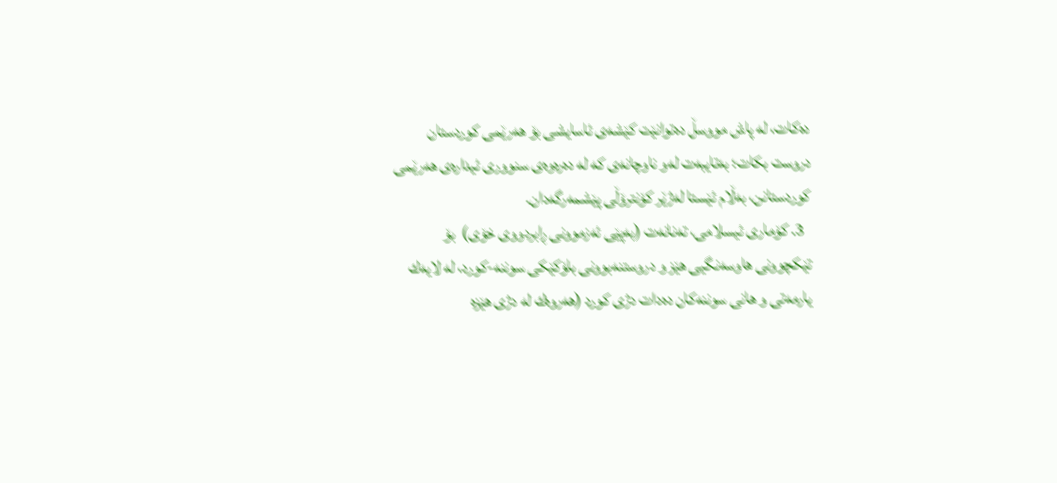ده‌كات، له‌ پاش مووسڵ ده‌توانێت كێشه‌ی ئاسایشی بۆ هه‌رێمی كوردستان دروست بكات؛ به‌تایبه‌ت له‌و ناوچانه‌ی كه‌ له‌ ده‌ره‌وه‌ی سنووری ئیداره‌ی هه‌رێمی كوردستانن، به‌ڵام ئێستا له‌ژێر كۆنترۆڵی پێشمه‌رگه‌دان.
  3. كۆماری ئیسلامی، ته‌نانه‌ت (به‌پێی ئه‌زموونی ڕابردووی خۆی)  بۆ تێكچوونی هاوسه‌نگیی هێز و دروستنه‌بوونی بلۆكێكی سوننه‌-كورد، له ‌لایه‌ك یارمه‌تی و هانی سوننه‌كان ده‌دات دژی كورد (هه‌روه‌ك له ‌دژی هێزه‌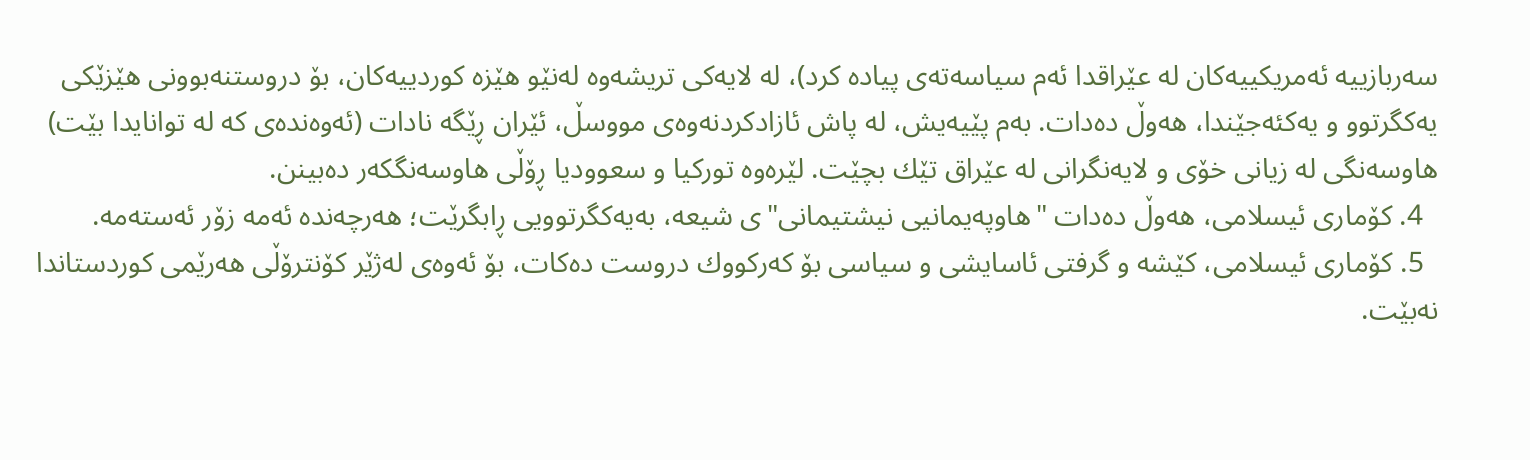سه‌ربازییه‌ ئه‌مریكییه‌كان له‌ عێراقدا ئه‌م سیاسه‌ته‌ی پیاده‌ كرد)، له ‌لایه‌كی تریشه‌وه له‌نێو هێزه‌ كوردییه‌كان، بۆ‌ دروستنه‌بوونی هێزێكی یه‌كگرتوو و یه‌كئه‌جێندا، هه‌وڵ ده‌دات. به‌م پێیه‌یش، له‌ پاش ئازادكردنه‌وه‌ی مووسڵ، ئێران ڕێگه‌ نادات (ئه‌وه‌نده‌ی كه‌ له‌ توانایدا بێت) هاوسه‌نگی له‌ زیانی خۆی و لایه‌نگرانی له‌ عێراق تێك بچێت. لێره‌وه‌ توركیا و سعوودیا ڕۆڵی هاوسه‌نگكه‌ر ده‌بینن.
  4. كۆماری ئیسلامی، هه‌وڵ ده‌دات "هاوپه‌یمانیی نیشتیمانی"ی شیعه،‌ به‌یه‌كگرتوویی ڕابگرێت؛ هه‌رچه‌نده‌ ئه‌مه‌ زۆر ئه‌سته‌مه‌.
  5. كۆماری ئیسلامی، كێشه‌ و گرفتی ئاسایشی و سیاسی بۆ كه‌ركووك دروست ده‌كات، بۆ ئه‌وه‌ی‌ له‌ژێر كۆنترۆڵی هه‌رێمی كوردستاندا نه‌بێت.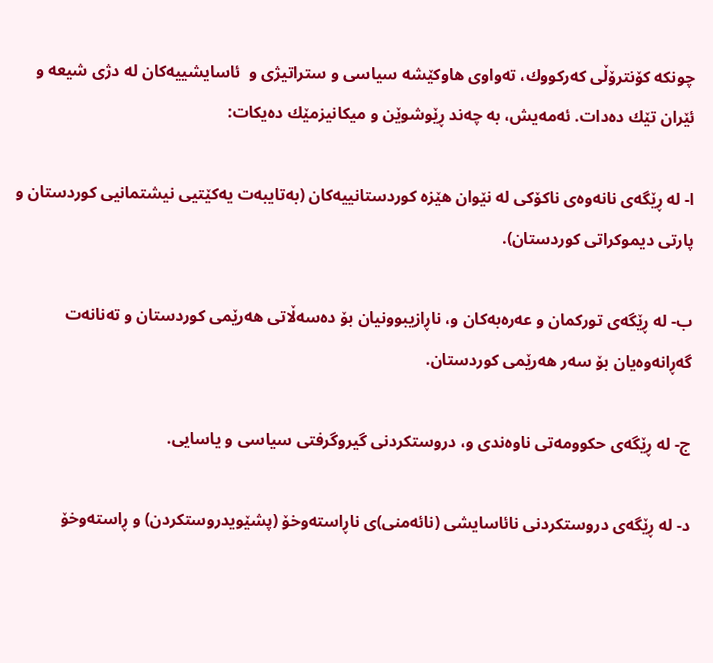چونكه‌ كۆنترۆڵی كه‌ركووك، ته‌واوی هاوكێشه‌ سیاسی و ستراتیژی و  ئاسایشییه‌كان له‌ دژی شیعه ‌و ئێران تێك ده‌دات. ئه‌مه‌یش، به‌ چه‌ند ڕێوشوێن و میكانیزمێك ده‌یكات:

ا- له ‌ڕێگه‌ی نانه‌وه‌ی ناكۆكی له ‌نێوان هێزه‌ كوردستانییه‌كان (به‌تایبه‌ت یه‌كێتیی نیشتمانیی كوردستان و پارتی دیموكراتی كوردستان).

ب- له‌ ڕێگه‌ی توركمان و عه‌ره‌به‌كان و، ناڕازیبوونیان بۆ ده‌سه‌ڵاتی هه‌رێمی كوردستان و ته‌نانه‌ت گه‌ڕانه‌وه‌یان بۆ سه‌ر هه‌رێمی كوردستان.

ج- له ڕێگه‌ی حكوومه‌تی ناوه‌ندی و، دروستكردنی گیروگرفتی سیاسی و یاسایی.

د- له‌ ڕێگه‌ی دروستكردنی نائاسایشی (نائه‌منی)ی ناڕاسته‌وخۆ (پشێویدروستكردن) و ڕاسته‌وخۆ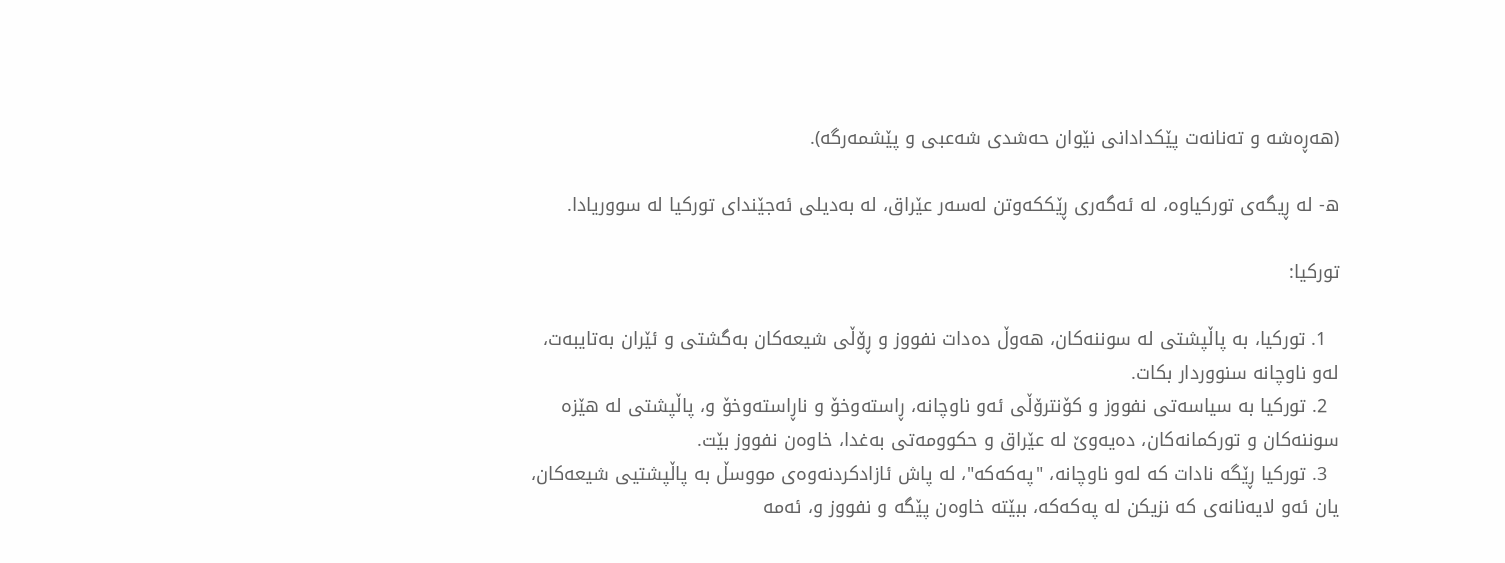(هه‌ڕه‌شه‌ و ته‌نانه‌ت پێكدادانی نێوان حه‌شدی شه‌عبی و پێشمه‌رگه‌).

ه- له‌ ڕیگه‌ی توركیاوه‌، له‌ ئه‌گه‌ری ڕێككه‌وتن له‌سه‌ر عێراق، له‌ به‌دیلی ئه‌جێندای توركیا له‌ سووریادا.

توركیا:

  1. توركیا، به ‌پاڵپشتی له سوننه‌كان، هه‌وڵ ده‌دات نفووز و ڕۆڵی شیعه‌كان به‌گشتی و ئێران به‌تایبه‌ت، له‌و ناوچانه‌ سنووردار بكات.
  2. توركیا به سیاسه‌تی نفووز و‌ كۆنترۆڵی ئه‌و ناوچانه‌، ڕاسته‌وخۆ و ناڕاسته‌وخۆ و، پاڵپشتی له‌ هێزه‌ سوننه‌كان و توركمانه‌كان،‌ ده‌یه‌وێ له‌ عێراق و حكوومه‌تی به‌غدا، خاوه‌ن نفووز بێت.
  3. توركیا ڕێگه ‌نادات كه‌ له‌و ناوچانه‌، "په‌كه‌كه‌"، له‌ پاش ئازادكردنه‌وه‌ی مووسڵ به‌ پاڵپشتیی شیعه‌كان، یان ئه‌و لایه‌نانه‌ی كه‌ نزیكن له‌ په‌كه‌كه‌، ببێته‌ خاوه‌ن پێگه‌ و نفووز و، ئه‌مه‌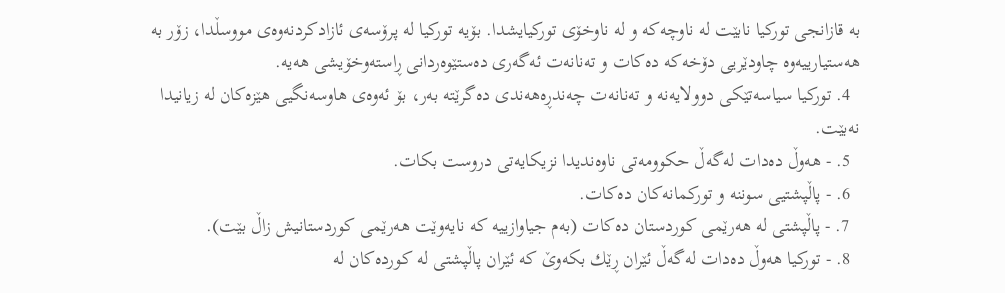به‌ قازانجی توركیا نابێت له‌ ناوچه‌كه‌ و له ‌ناوخۆی توركیایشدا. بۆیه‌ توركیا له‌ پرۆسه‌ی ئازادكردنه‌وه‌ی مووسڵدا، زۆر به‌ هه‌ستیارییه‌وه‌ چاودێریی دۆخه‌كه‌ ده‌كات و ته‌نانه‌ت ئه‌گه‌ری ده‌ستێوه‌ردانی ڕاسته‌وخۆیشی هه‌یه‌.
  4. توركیا سیاسه‌تێكی دوولایه‌نه‌ و ته‌نانه‌ت چه‌ندڕه‌هه‌ندی ده‌گرێته‌ به‌ر، بۆ ئه‌وه‌ی هاوسه‌نگیی هێزه‌كان له‌ زیانیدا نه‌بێت.
  5. - هه‌وڵ ده‌دات له‌گه‌ڵ حكوومه‌تی ناوه‌ندیدا نزیكایه‌تی دروست بكات.
  6. - پاڵپشتیی سوننه‌ و توركمانه‌كان ده‌كات.
  7. - پاڵپشتی له‌ هه‌رێمی كوردستان ده‌كات (به‌م جیاوازییه‌ كه‌ نایه‌وێت هه‌رێمی كوردستانیش زاڵ بێت).
  8. - توركیا هه‌وڵ ده‌دات له‌گه‌ڵ ئێران ڕێك بكه‌وێ كه‌ ئێران پاڵپشتی له‌ كورده‌كان له‌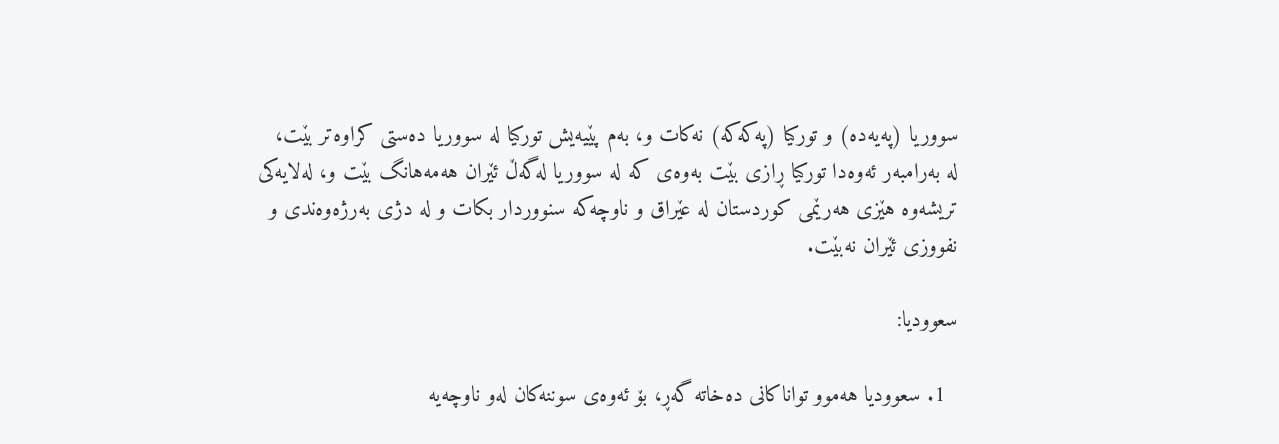سووریا (په‌یه‌ده‌) و توركیا (په‌كه‌كه‌) نه‌كات و، به‌م پێیه‌یش توركیا له‌ سووریا ده‌ستی كراوه‌تر بێت، له ‌به‌رامبه‌ر ئه‌وه‌دا توركیا ڕازی بێت به‌وه‌ی كه‌ له‌ سووریا له‌گه‌ڵ ئێران هه‌مه‌هانگ بێت و، له‌لایه‌كی تریشه‌وه‌ هێزی هه‌رێمی كوردستان له‌ عێراق و ناوچه‌كه‌ سنووردار بكات و له‌ دژی به‌رژه‌وه‌ندی و نفووزی ئێران نه‌بێت.

سعوودیا:

  1. سعوودیا هه‌موو تواناكانی ده‌خاته‌ گه‌ڕ، بۆ ئه‌وه‌ی‌ سوننه‌كان له‌و ناوچه‌یه‌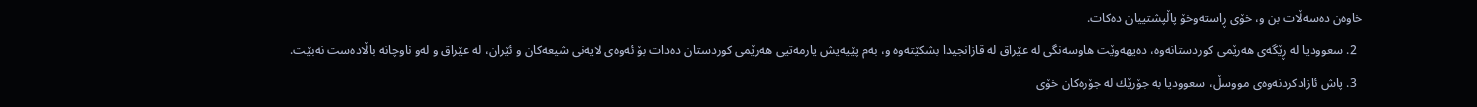خاوه‌ن ده‌سه‌ڵات بن و، خۆی ڕاسته‌وخۆ پاڵپشتییان ده‌كات.
  2. سعوودیا له ‌ڕێگه‌ی هه‌رێمی كوردستانه‌وه،‌ ده‌یهه‌وێت هاوسه‌نگی له‌ عێراق له‌ قازانجیدا بشكێته‌وه‌ و، به‌م پێیه‌یش یارمه‌تیی هه‌رێمی كوردستان ده‌دات بۆ ئه‌وه‌ی لایه‌نی شیعه‌كان و ئێران، له‌ عێراق و له‌و ناوچانه‌ باڵاده‌ست نه‌بێت.
  3. پاش ئازادكردنه‌وه‌ی مووسڵ،‌ سعوودیا به‌ جۆرێك له‌ جۆره‌كان خۆی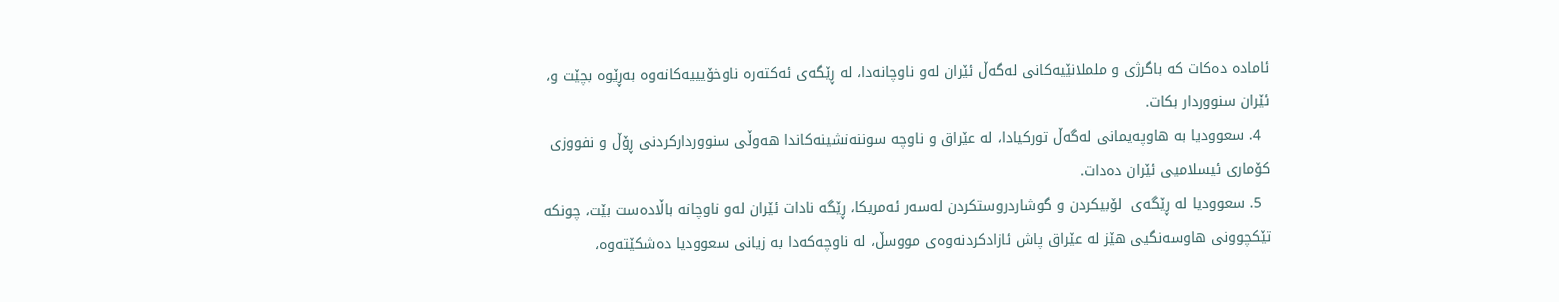ئاماده‌ ده‌كات كه‌ باگرژی و ململانێیه‌كانی له‌گه‌ڵ ئێران له‌و ناوچانه‌دا، له‌ ڕێگه‌ی ئه‌كته‌ره‌ ناوخۆیییه‌كانه‌وه‌ به‌ڕێوه‌ بچێت و، ئێران سنووردار بكات.
  4. سعوودیا به‌ هاوپه‌یمانی له‌گه‌ڵ توركیادا، له‌ عێراق و ناوچه‌ سوننه‌نشینه‌كاندا هه‌وڵی سنوورداركردنی ڕۆڵ و نفووزی كۆماری ئیسلامیی ئێران ده‌دات.
  5. سعوودیا له‌ ڕێگه‌ی  لۆبیكردن و گوشاردروستكردن له‌سه‌ر ئه‌مریكا،‌ ڕێگه‌ نادات ئێران له‌و ناوچانه‌ باڵاده‌ست بێت، چونكه‌ تێكچوونی هاوسه‌نگیی هێز له‌ عێراق پاش ئازادكردنه‌وه‌ی مووسڵ، له‌ ناوچه‌كه‌دا‌ به‌ زیانی سعوودیا ده‌شكێته‌وه،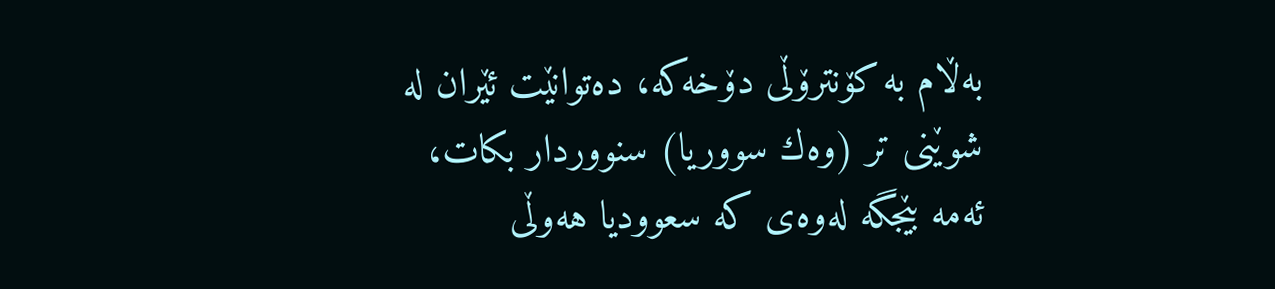به‌ڵام به‌ كۆنترۆڵی دۆخه‌كه،‌ ده‌توانێت ئێران له‌ شوێنی تر (وه‌ك سووریا) سنووردار بكات، ئه‌مه‌ بێجگه‌ له‌وه‌ی كه‌ سعوودیا هه‌وڵی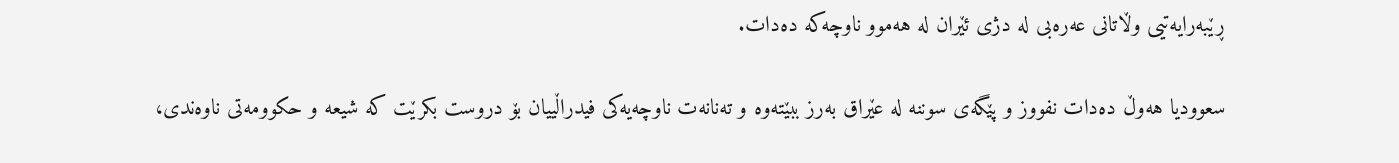ڕێبه‌رایه‌تیی وڵاتانی عه‌ره‌بی له‌ دژی ئێران له‌ هه‌موو ناوچه‌كه‌ ده‌دات.

سعوودیا هه‌وڵ ده‌دات نفووز و پێگه‌ی سوننه‌ له‌ عێراق به‌رز ببێته‌وه‌ و ته‌نانه‌ت ناوچه‌یه‌كی فیدراڵییان بۆ دروست بكرێت كه‌ شیعه‌ و حكوومه‌تی ناوه‌ندی،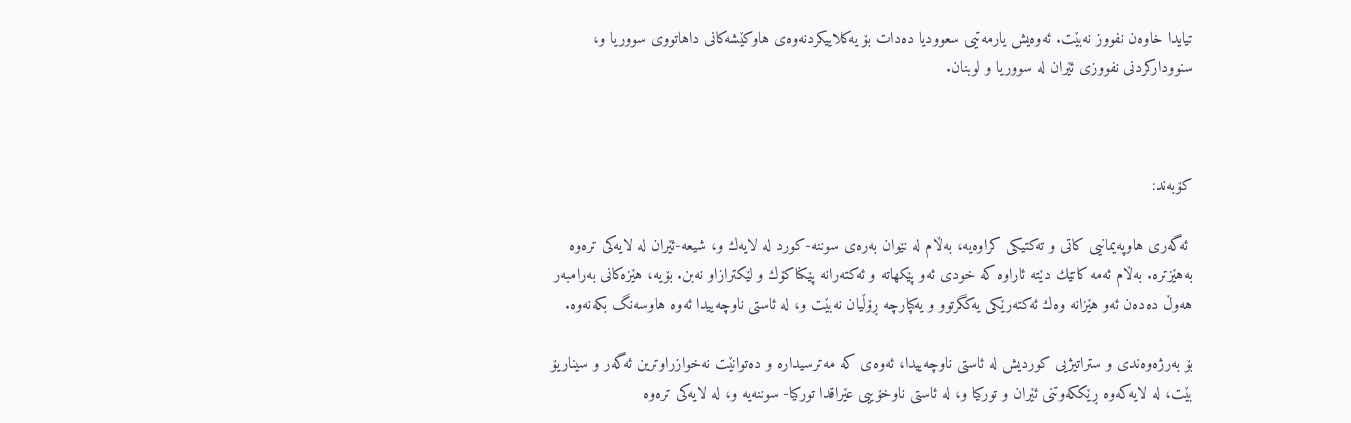تیایدا خاوه‌ن نفووز نه‌بێت. ئه‌وه‌یش یارمه‌تیی سعوودیا ده‌دات بۆ یه‌كلاییكردنه‌وه‌ی هاوكێشه‌كانی داهاتووی سووریا و، سنووداركردنی نفووزی ئێران له‌ سووریا و لوبنان.



كۆبه‌ند:

 ئه‌گه‌ری هاوپه‌یمانیی كاتی و ته‌كتیكی كراوه‌یه‌، به‌ڵام له‌ نێوان به‌ره‌ی سوننه‌-كورد له‌ لایه‌ك و، شیعه‌-ئێران له ‌لایه‌كی تره‌وه‌ به‌هێزتره‌. به‌ڵام ئه‌مه‌ كاتێك دێته ‌ئاراوه‌ كه‌ خودی ئه‌و پێكهاته‌ و ئه‌كته‌رانه‌ پێكناكۆك و لێكترازاو نه‌بن. بۆیه،‌ هێزه‌كانی به‌رامبه‌ر هه‌وڵ ده‌ده‌ن ئه‌و هێزانه‌ وه‌ك ئه‌كته‌رێكی یه‌كگرتوو و یه‌كپارچه‌ ڕۆڵیان نه‌بێت و، له‌ ئاستی ناوچه‌ییدا ئه‌وه‌ هاوسه‌نگ بكه‌نه‌وه‌.

بۆ به‌رژه‌وه‌ندی و ستراتیژیی كوردیش له‌ ئاستی ناوچه‌ییدا، ئه‌وه‌ی كه‌ مه‌ترسیداره و ده‌توانێت نه‌خوازراوترین ئه‌گه‌ر و سیناریۆ بێت، له‌ لایه‌كه‌وه‌ ڕێككه‌وتنی ئێران و توركیا و، له‌ ئاستی ناوخۆییی عێراقدا توركیا- سوننه‌یه و‌‌، له‌ لایه‌كی تره‌وه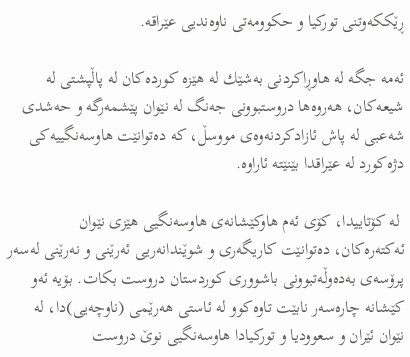ڕێككه‌وتنی‌ توركیا و حكوومه‌تی ناوه‌ندیی عێراقه‌.

ئه‌مه‌ جگه‌ له‌ هاوڕاكردنی به‌شێك له‌ هێزه‌ كورده‌كان له‌ پاڵپشتی له‌ شیعه‌كان، هه‌روه‌ها دروستبوونی جه‌نگ له‌ نێوان پێشمه‌رگه‌ و حه‌شدی شه‌عبی له‌ پاش ئازادكردنه‌وه‌ی مووسڵ، كه‌ ده‌توانێت هاوسه‌نگییه‌كی دژه‌كورد له‌ عێراقدا بێنێته‌ ئاراوه‌.

 له‌ كۆتاییدا، كۆی ئه‌م هاوكێشانه‌ی هاوسه‌نگیی هێزی نێوان ئه‌كته‌ره‌كان، ده‌توانێت كاریگه‌ری و شوێندانه‌ریی ئه‌رێنی و نه‌رێنی له‌سه‌ر پرۆسه‌ی به‌ده‌وڵه‌تبوونی باشووری كوردستان دروست بكات. بۆیه‌ ئه‌و كێشانه‌ چاره‌سه‌ر نابێت تاوه‌كوو له ‌ئاستی هه‌رێمی (ناوچه‌یی)دا، له‌ نێوان ئێران و سعوودیا و توركیادا هاوسه‌نگیی نوێ دروست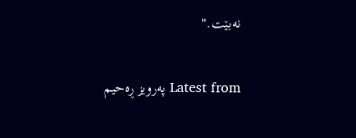نه‌بێت."

Latest from پەرویز ڕەحیم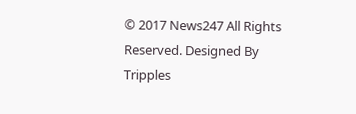© 2017 News247 All Rights Reserved. Designed By Tripples